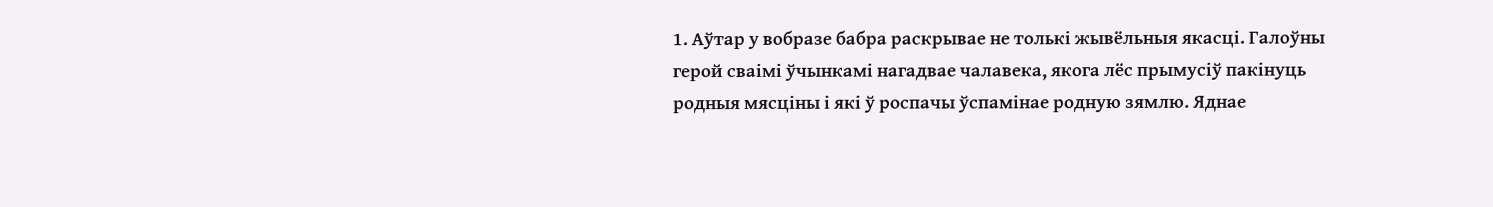1. Аўтар у вобразе бабра раскрывае не толькі жывёльныя якасці. Галоўны герой сваімі ўчынкамі нагадвае чалавека, якога лёс прымусіў пакінуць родныя мясціны і які ў роспачы ўспамінае родную зямлю. Яднае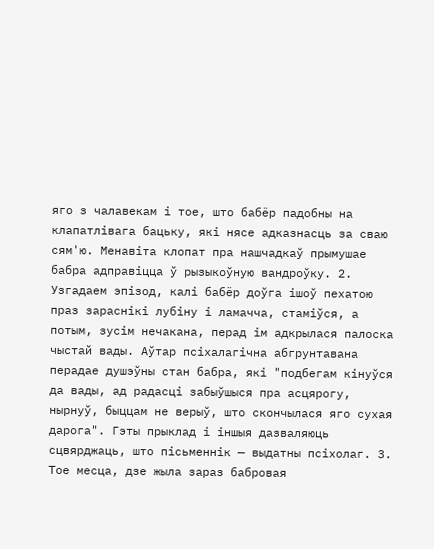яго з чалавекам і тое, што бабёр падобны на клапатлівага бацьку, які нясе адказнасць за сваю сям'ю. Менавіта клопат пра нашчадкаў прымушае бабра адправіцца ў рызыкоўную вандроўку. 2. Узгадаем эпізод, калі бабёр доўга ішоў пехатою праз зараснікі лубіну і ламачча, стаміўся, а потым, зусім нечакана, перад ім адкрылася палоска чыстай вады. Аўтар псіхалагічна абгрунтавана перадае душэўны стан бабра, які "подбегам кінуўся да вады, ад радасці забыўшыся пра асцярогу, нырнуў, быццам не верыў, што скончылася яго сухая дарога". Гэты прыклад і іншыя дазваляюць сцвярджаць, што пісьменнік — выдатны псіхолаг. 3. Тое месца, дзе жыла зараз бабровая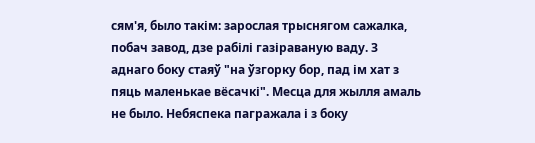сям'я, было такім: зарослая трыснягом сажалка, побач завод, дзе рабілі газіраваную ваду. З аднаго боку стаяў "на ўзгорку бор, пад ім хат з пяць маленькае вёсачкі". Месца для жылля амаль не было. Небяспека пагражала і з боку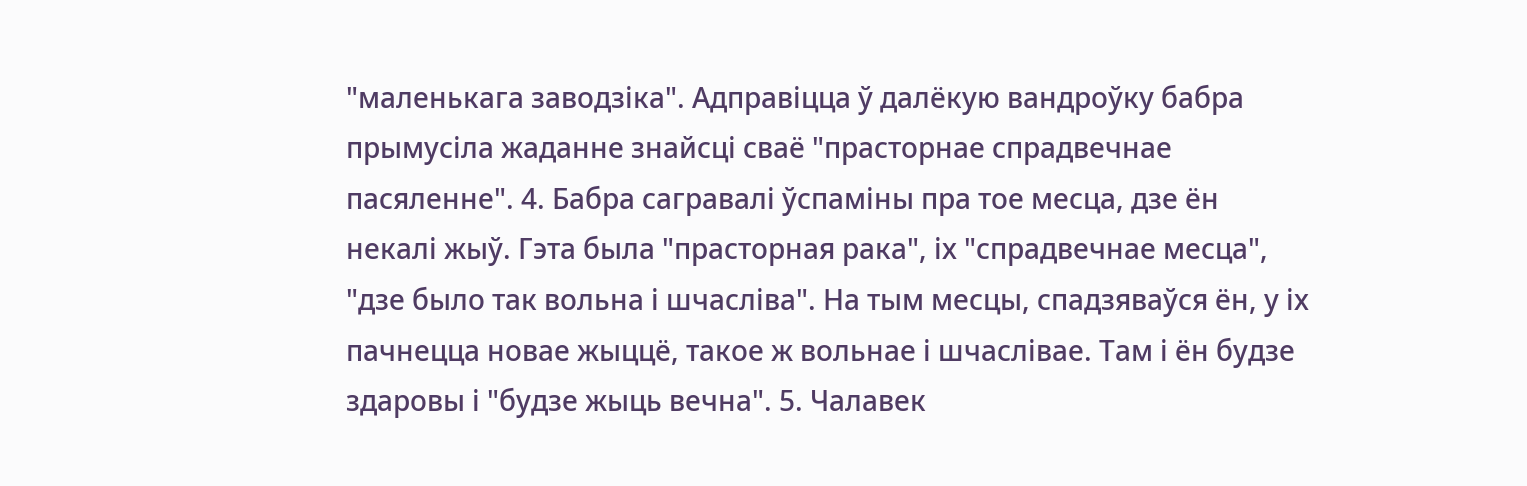"маленькага заводзіка". Адправіцца ў далёкую вандроўку бабра прымусіла жаданне знайсці сваё "прасторнае спрадвечнае пасяленне". 4. Бабра сагравалі ўспаміны пра тое месца, дзе ён некалі жыў. Гэта была "прасторная рака", іх "спрадвечнае месца", "дзе было так вольна і шчасліва". На тым месцы, спадзяваўся ён, у іх пачнецца новае жыццё, такое ж вольнае і шчаслівае. Там і ён будзе здаровы і "будзе жыць вечна". 5. Чалавек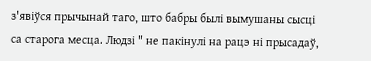з'явіўся прычынай таго, што бабры былі вымушаны сысці са старога месца. Людзі " не пакінулі на рацэ ні прысадаў,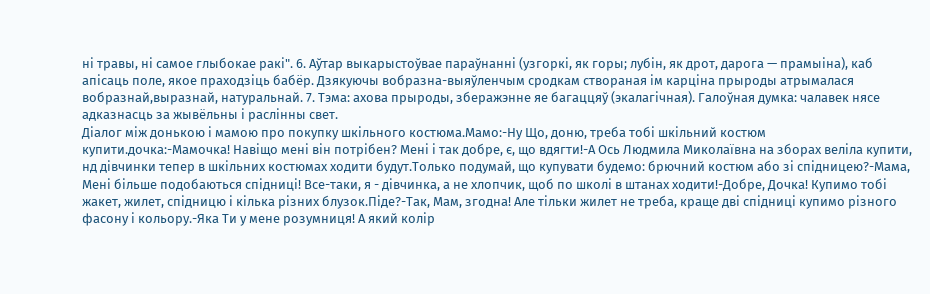ні травы, ні самое глыбокае ракі". 6. Аўтар выкарыстоўвае параўнанні (узгоркі, як горы; лубін, як дрот, дарога — прамыіна), каб апісаць поле, якое праходзіць бабёр. Дзякуючы вобразна-выяўленчым сродкам створаная ім карціна прыроды атрымалася вобразнай,выразнай, натуральнай. 7. Тэма: ахова прыроды, зберажэнне яе багаццяў (экалагічная). Галоўная думка: чалавек нясе адказнасць за жывёльны і раслінны свет.
Діалог між донькою і мамою про покупку шкільного костюма.Мамо:-Ну Що, доню, треба тобі шкільний костюм купити.дочка:-Мамочка! Навіщо мені він потрібен? Мені і так добре, є, що вдягти!-А Ось Людмила Миколаївна на зборах веліла купити, нд дівчинки тепер в шкільних костюмах ходити будут.Только подумай, що купувати будемо: брючний костюм або зі спідницею?-Мама, Мені більше подобаються спідниці! Все-таки, я - дівчинка, а не хлопчик, щоб по школі в штанах ходити!-Добре, Дочка! Купимо тобі жакет, жилет, спідницю і кілька різних блузок.Піде?-Так, Мам, згодна! Але тільки жилет не треба, краще дві спідниці купимо різного фасону і кольору.-Яка Ти у мене розумниця! А який колір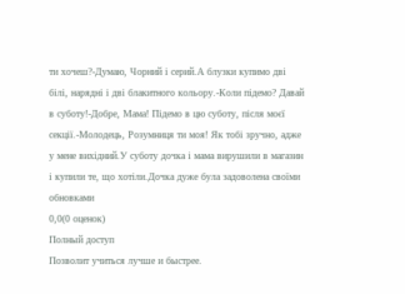ти хочеш?-Думаю, Чорний і серий.А блузки купимо дві білі, нарядні і дві блакитного кольору.-Коли підемо? Давай в суботу!-Добре, Мама! Підемо в цю суботу, після моєї секції.-Молодець, Розумниця ти моя! Як тобі зручно, адже у мене вихідний.У суботу дочка і мама вирушили в магазин і купили те, що хотіли.Дочка дуже була задоволена своїми обновками
0,0(0 оценок)
Полный доступ
Позволит учиться лучше и быстрее.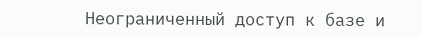Неограниченный доступ к базе и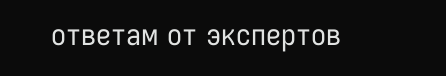ответам от экспертов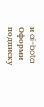и ai-bota
Оформи подписку